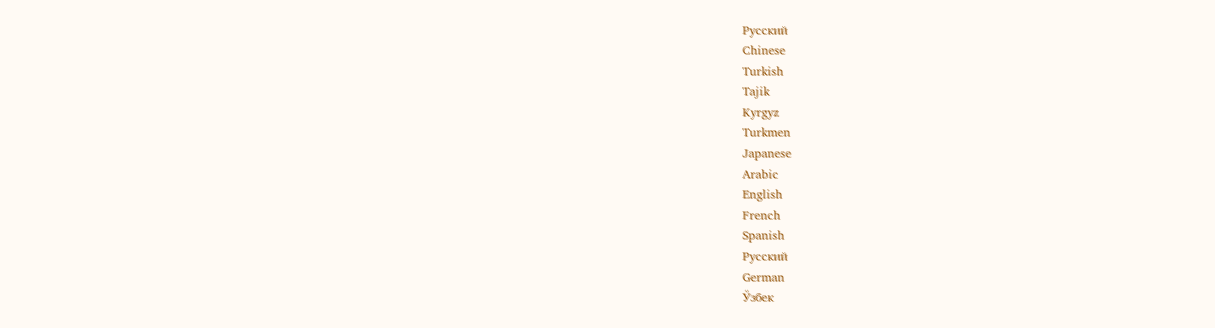Русский
Chinese
Turkish
Tajik
Kyrgyz
Turkmen
Japanese
Arabic
English
French
Spanish
Русский
German
Ўзбек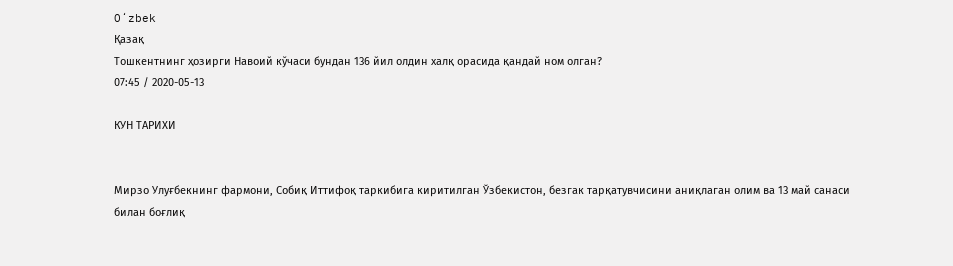Oʻzbek
Қазақ
Тошкентнинг ҳозирги Навоий кўчаси бундан 136 йил олдин халқ орасида қандай ном олган?
07:45 / 2020-05-13

КУН ТАРИХИ


Мирзо Улуғбекнинг фармони, Собиқ Иттифоқ таркибига киритилган Ўзбекистон, безгак тарқатувчисини аниқлаган олим ва 13 май санаси билан боғлиқ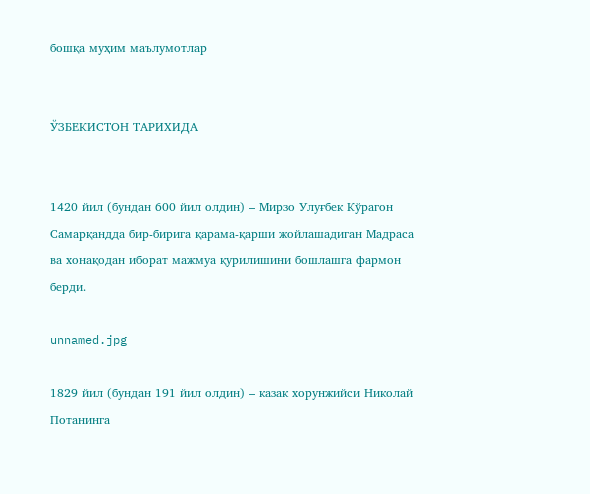бошқа муҳим маълумотлар


ЎЗБЕКИСТОН ТАРИХИДА


1420 йил (бундан 600 йил олдин) – Мирзо Улуғбек Кўрагон Самарқандда бир-бирига қарама-қарши жойлашадиган Мадраса ва хонақодан иборат мажмуа қурилишини бошлашга фармон берди.

unnamed.jpg

1829 йил (бундан 191 йил олдин) – казак хорунжийси Николай Потанинга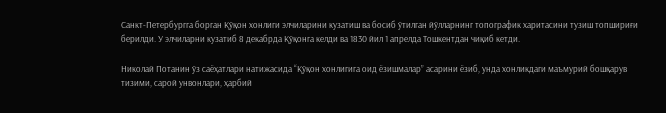Санкт-Петербургга борган Қўқон хонлиги элчиларини кузатиш ва босиб ўтилган йўлларнинг топографик харитасини тузиш топшириғи берилди. У элчиларни кузатиб 8 декабрда Қўқонга келди ва 1830 йил 1 апрелда Тошкентдан чиқиб кетди.

Николай Потанин ўз саёҳатлари натижасида “Қўқон хонлигига оид ёзишмалар” асарини ёзиб, унда хонликдаги маъмурий бошқарув тизими, сарой унвонлари, ҳарбий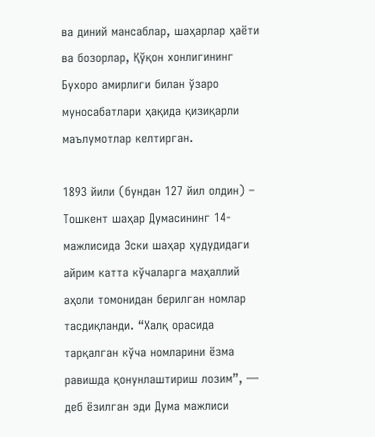ва диний мансаблар, шаҳарлар ҳаёти ва бозорлар, Қўқон хонлигининг Бухоро амирлиги билан ўзаро муносабатлари ҳақида қизиқарли маълумотлар келтирган.

1893 йили (бундан 127 йил олдин) – Тошкент шаҳар Думасининг 14-мажлисида Эски шаҳар ҳудудидаги айрим катта кўчаларга маҳаллий аҳоли томонидан берилган номлар тасдиқланди. “Халқ орасида тарқалган кўча номларини ёзма равишда қонунлаштириш лозим”, — деб ёзилган эди Дума мажлиси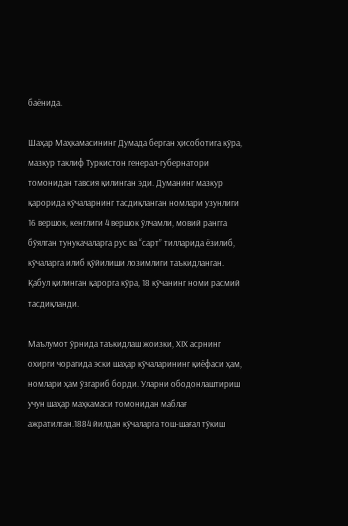баёнида.

Шаҳар Маҳкамасининг Думада берган ҳисоботига кўра, мазкур таклиф Туркистон генерал-губернатори томонидан тавсия қилинган эди. Думанинг мазкур қарорида кўчаларнинг тасдиқланган номлари узунлиги 16 вершок, кенглиги 4 вершок ўлчамли, мовий рангга бўялган тунукачаларга рус ва “сарт” тилларида ёзилиб, кўчаларга илиб қўйилиши лозимлиги таъкидланган. Қабул қилинган қарорга кўра, 18 кўчанинг номи расмий тасдиқланди.

Маълумот ўрнида таъкидлаш жоизки, ХIХ асрнинг охирги чорагида эски шаҳар кўчаларининг қиёфаси ҳам, номлари ҳам ўзгариб борди. Уларни ободонлаштириш учун шаҳар маҳкамаси томонидан маблағ ажратилган.1884 йилдан кўчаларга тош-шағал тўкиш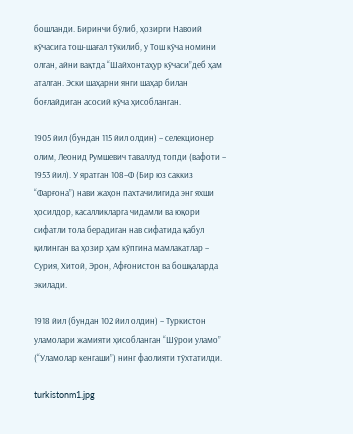бошланди. Биринчи бўлиб, ҳозирги Навоий кўчасига тош-шағал тўкилиб, у Тош кўча номини олган, айни вақтда “Шайхонтаҳур кўчаси”деб ҳам аталган. Эски шаҳарни янги шаҳар билан боғлайдиган асосий кўча ҳисобланган.

1905 йил (бундан 115 йил олдин) – селекционер олим, Леонид Румшевич таваллуд топди (вафоти – 1953 йил). У яратган 108–Ф (Бир юз саккиз “Фарғона”) нави жаҳон пахтачилигида энг яхши ҳосилдор, касалликларга чидамли ва юқори сифатли тола берадиган нав сифатида қабул қилинган ва ҳозир ҳам кўпгина мамлакатлар – Сурия, Хитой, Эрон, Афғонистон ва бошқаларда экилади.

1918 йил (бундан 102 йил олдин) – Туркистон уламолари жамияти ҳисобланган “Шўрои уламо” (“Уламолар кенгаши”) нинг фаолияти тўхтатилди.

turkistonm1.jpg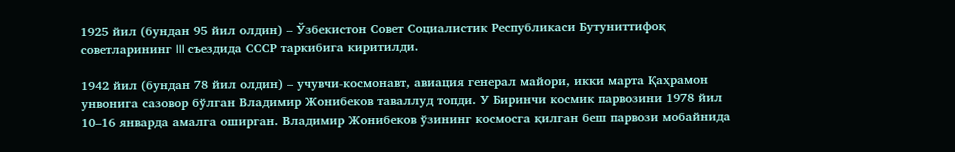1925 йил (бундан 95 йил олдин) – Ўзбекистон Совет Социалистик Республикаси Бутуниттифоқ советларининг III съездида СССР таркибига киритилди.

1942 йил (бундан 78 йил олдин) – учувчи-космонавт, авиация генерал майори, икки марта Қаҳрамон унвонига сазовор бўлган Владимир Жонибеков таваллуд топди. У Биринчи космик парвозини 1978 йил 10–16 январда амалга оширган. Владимир Жонибеков ўзининг космосга қилган беш парвози мобайнида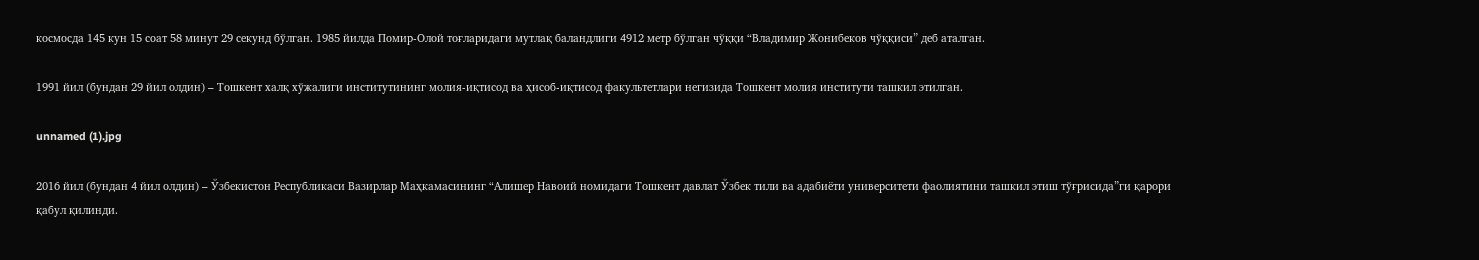космосда 145 кун 15 соат 58 минут 29 секунд бўлган. 1985 йилда Помир-Олой тоғларидаги мутлақ баландлиги 4912 метр бўлган чўққи “Владимир Жонибеков чўққиси” деб аталган.

1991 йил (бундан 29 йил олдин) – Тошкент халқ хўжалиги институтининг молия-иқтисод ва ҳисоб-иқтисод факультетлари негизида Тошкент молия институти ташкил этилган.

unnamed (1).jpg

2016 йил (бундан 4 йил олдин) – Ўзбекистон Республикаси Вазирлар Маҳкамасининг “Алишер Навоий номидаги Тошкент давлат Ўзбек тили ва адабиёти университети фаолиятини ташкил этиш тўғрисида”ги қарори қабул қилинди.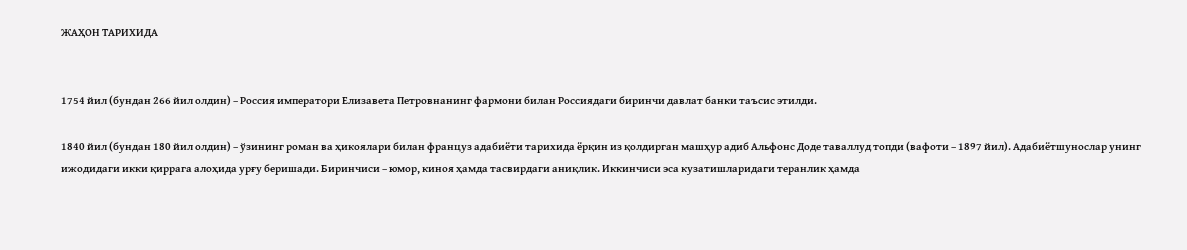ЖАҲОН ТАРИХИДА


1754 йил (бундан 266 йил олдин) – Россия императори Елизавета Петровнанинг фармони билан Россиядаги биринчи давлат банки таъсис этилди.

1840 йил (бундан 180 йил олдин) – ўзининг роман ва ҳикоялари билан француз адабиёти тарихида ёрқин из қолдирган машҳур адиб Альфонс Доде таваллуд топди (вафоти – 1897 йил). Адабиётшунослар унинг ижодидаги икки қиррага алоҳида урғу беришади. Биринчиси – юмор, киноя ҳамда тасвирдаги аниқлик. Иккинчиси эса кузатишларидаги теранлик ҳамда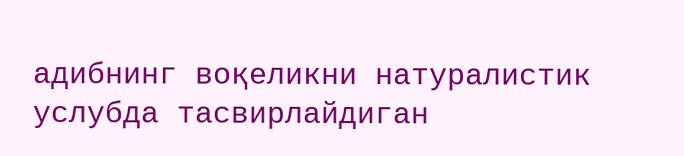адибнинг воқеликни натуралистик услубда тасвирлайдиган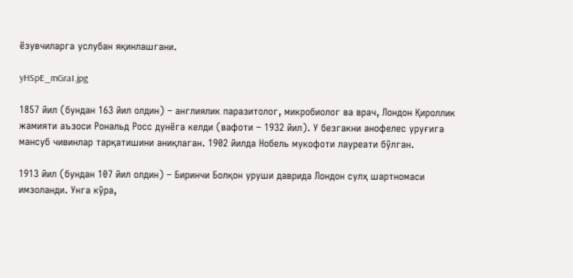ёзувчиларга услубан яқинлашгани.

yHSpE_mGraI.jpg

1857 йил (бундан 163 йил олдин) – англиялик паразитолог, микробиолог ва врач, Лондон Қироллик жамияти аъзоси Рональд Росс дунёга келди (вафоти – 1932 йил). У безгакни анофелес уруғига мансуб чивинлар тарқатишини аниқлаган. 1902 йилда Нобель мукофоти лауреати бўлган.

1913 йил (бундан 107 йил олдин) – Биринчи Болқон уруши даврида Лондон сулҳ шартномаси имзоланди. Унга кўра,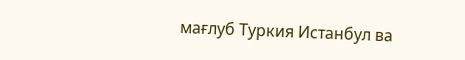мағлуб Туркия Истанбул ва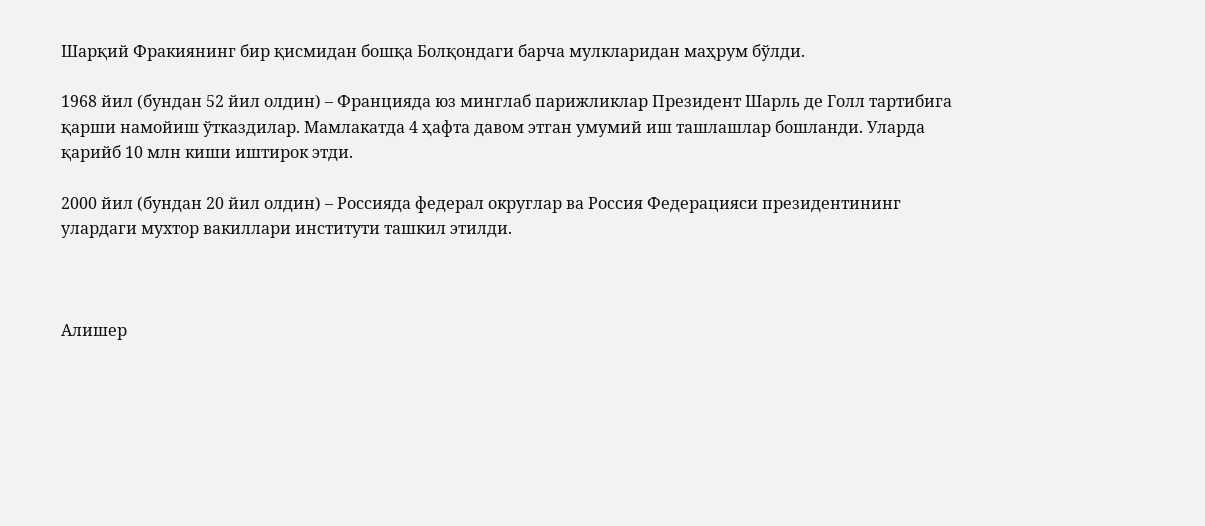Шарқий Фракиянинг бир қисмидан бошқа Болқондаги барча мулкларидан маҳрум бўлди.

1968 йил (бундан 52 йил олдин) – Францияда юз минглаб парижликлар Президент Шарль де Голл тартибига қарши намойиш ўтказдилар. Мамлакатда 4 ҳафта давом этган умумий иш ташлашлар бошланди. Уларда қарийб 10 млн киши иштирок этди.

2000 йил (бундан 20 йил олдин) – Россияда федерал округлар ва Россия Федерацияси президентининг улардаги мухтор вакиллари институти ташкил этилди.



Алишер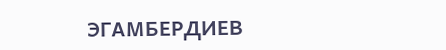ЭГАМБЕРДИЕВ